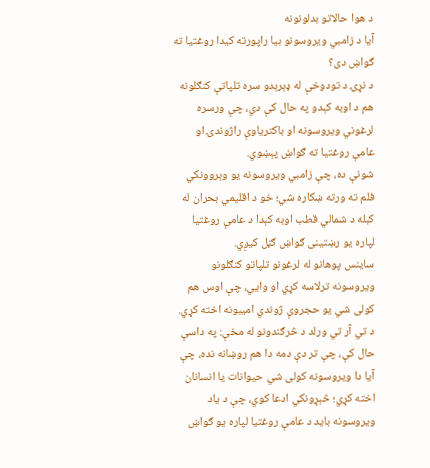د هوا حالاتو بدلونونه
آیا د زامبي ویروسونو بیا راپورته کیدا روغتیا ته ګواښ دی؟
د نړۍ د تودوخې له ډېرېدو سره تلپاتې کنګلونه هم د اوبه کېدو په حال کې دي، چې ورسره لرغوني ویروسونه او باکتریاوې راژوندۍ او عامې روغتیا ته ګواښ پېښوي.
شونې ده، چې زامبي ویروسونه یو وېروونکي فلم ته ورته ښکاره شي؛ خو د اقلیمي بحران له کبله د شمالي قطب اوبه کېدا د عامې روغتیا لپاره یو رښتینی ګواښ ګڼل کیږي.
ساینس پوهانو له لرغونو تلپاتو کنګلونو ویروسونه ترلاسه کړي او وايي، چې اوس هم کولی شي یو حجروې ژوندي امیبونه اخته کړي.
د تي آر تي ورلد د څرګندونو له مخې: په داسې حال کې، چې تر دې دمه دا هم روښانه نده، چې آیا دا ویروسونه کولی شي حیوانات یا انسانان اخته کړي؛ څېړونکي ادعا کوي، چې د یاد ویروسونه باید د عامې روغتیا لپاره یو ګواښ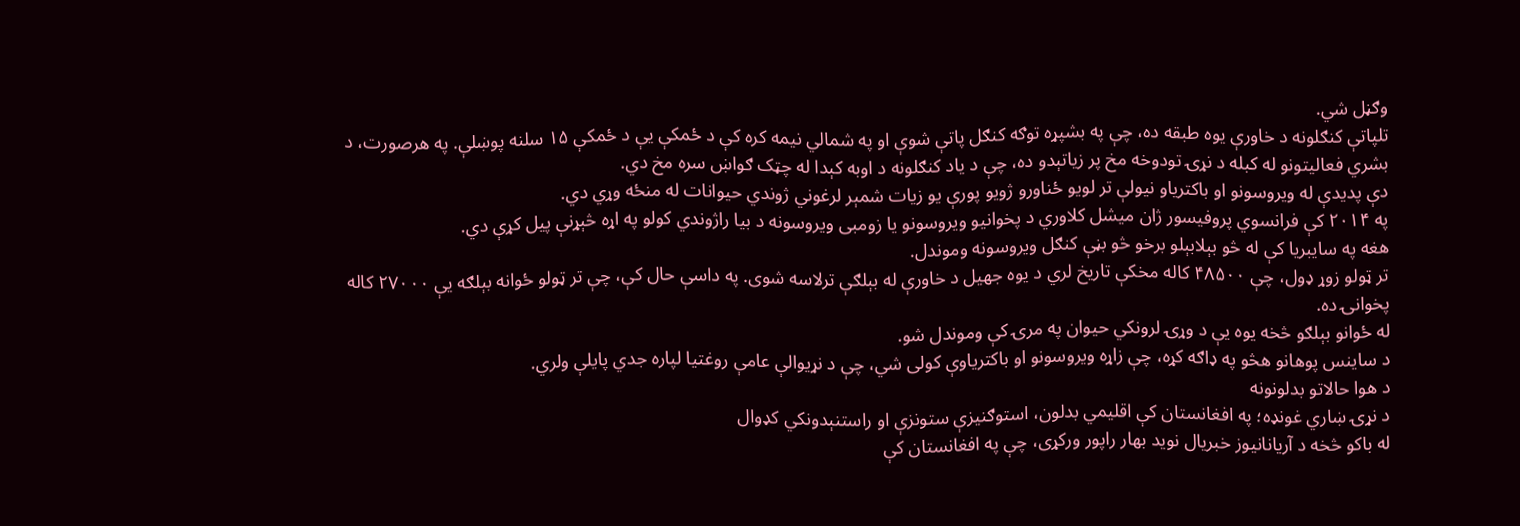وګڼل شي.
تلپاتې کنګلونه د خاورې یوه طبقه ده، چې په بشپړه توګه کنګل پاتې شوې او په شمالي نیمه کره کې د ځمکې یې د ځمکې ۱۵ سلنه پوښلې. په هرصورت، د بشري فعالیتونو له کبله د نړۍ تودوخه مخ پر زیاتېدو ده، چې د یاد کنګلونه د اوبه کېدا له چټک ګواښ سره مخ دي.
دې پدیدې له ویروسونو او باکتریاو نیولې تر لویو ځناورو ژویو پورې یو زیات شمېر لرغوني ژوندي حیوانات له منځه وړي دي.
په ۲۰۱۴ کې فرانسوي پروفیسور ژان میشل کلاوري د پخوانیو ویروسونو یا زومبی ویروسونه د بیا راژوندي کولو په اړه څېړنې پیل کړې دي.
هغه په سایبریا کې له څو بېلابېلو برخو څو بڼې کنګل ویروسونه وموندل.
تر ټولو زوړ ډول، چې ۴۸۵۰۰ کاله مخکې تاریخ لري د یوه جهيل د خاورې له بېلګې ترلاسه شوی. په داسې حال کې، چې تر ټولو ځوانه بېلګه یې ۲۷۰۰۰ کاله پخوانۍ ده.
له ځوانو بېلګو څخه یوه یې د وړۍ لرونکي حیوان په مرۍ کې وموندل شو.
د ساینس پوهانو هڅو په ډاګه کړه، چې زاړه ویروسونو او باکتریاوې کولی شي، چې د نړیوالې عامې روغتیا لپاره جدي پایلې ولري.
د هوا حالاتو بدلونونه
د نړۍ ښاري غونډه؛ په افغانستان کې اقلیمي بدلون، استوګنیزې ستونزې او راستنېدونکي کډوال
له باکو څخه د آریانانیوز خبریال نوید بهار راپور ورکړی، چې په افغانستان کې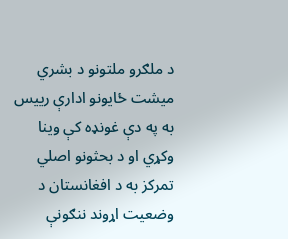د ملګرو ملتونو د بشري میشت ځایونو ادارې رییس به په دې غونډه کې وینا وکړي او د بحثونو اصلي تمرکز به د افغانستان د وضعیت اړوند ننګونې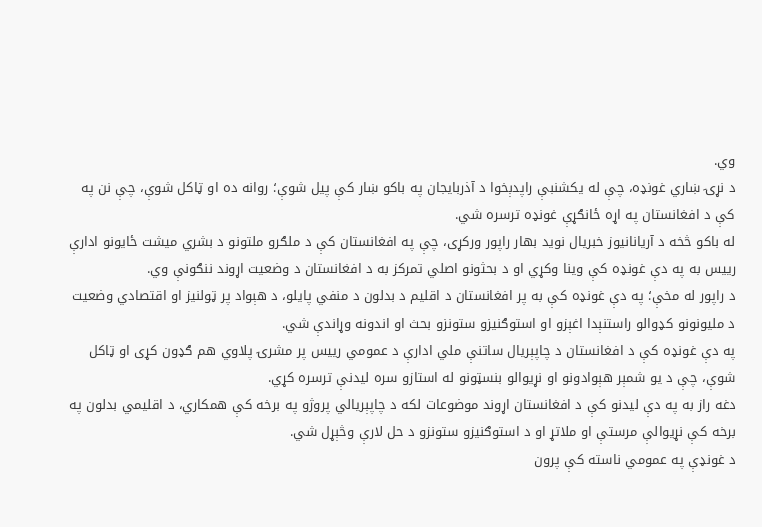وي.
د نړۍ ښاري غونډه، چې له یکشنبې راپدېخوا د آذربایجان په باکو ښار کې پیل شوې؛ روانه ده او ټاکل شوې، چې نن په کې د افغانستان په اړه ځانګړې غونډه ترسره شي.
له باکو څخه د آریانانیوز خبریال نوید بهار راپور ورکړی، چې په افغانستان کې د ملګرو ملتونو د بشري میشت ځایونو ادارې رییس به په دې غونډه کې وینا وکړي او د بحثونو اصلي تمرکز به د افغانستان د وضعیت اړوند ننګونې وي.
د راپور له مخې؛ په دې غونډه کې به پر افغانستان د اقلیم د بدلون د منفي پایلو، د هېواد پر ټولنیز او اقتصادي وضعیت د ملیونونو کډوالو راستنېدا اغېزو او استوګنیزو ستونزو بحث او اندونه وړاندې شي.
په دې غونډه کې د افغانستان د چاپېریال ساتنې ملي ادارې د عمومي رییس پر مشرۍ پلاوي هم ګډون کړی او ټاکل شوې، چې د یو شمېر هېوادونو او نړیوالو بنسټونو له استازو سره لیدنې ترسره کړي.
دغه راز به په دې لیدنو کې د افغانستان اړوند موضوعات لکه د چاپېریالي پروژو په برخه کې همکاري، د اقلیمي بدلون په برخه کې نړیوالې مرستې او ملاتړ او د استوګنیزو ستونزو د حل لارې وڅېړل شي.
د غونډې په عمومي ناسته کې پرون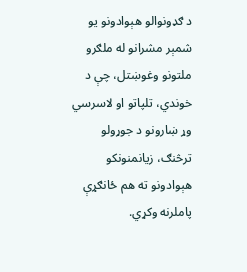د ګډونوالو هېوادونو یو شمېر مشرانو له ملګرو ملتونو وغوښتل، چې د خوندي، تلپاتو او لاسرسي وړ ښارونو د جوړولو ترڅنګ، زیانمنونکو هېوادونو ته هم ځانګړې پاملرنه وکړي.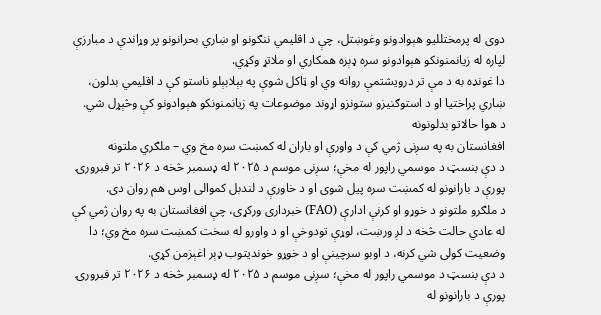دوی له پرمختللیو هېوادونو وغوښتل، چې د اقلیمي ننګونو او ښاري بحرانونو پر وړاندې د مبارزې لپاره له زیانمنونکو هېوادونو سره ډېره همکاري او ملاتړ وکړي.
دا غونډه به د مې تر درویشتمې روانه وي او ټاکل شوې په بېلابېلو ناستو کې د اقلیمي بدلون، ښاري پراختیا او د استوګنیزو ستونزو اړوند موضوعات په زیانمنونکو هېوادونو کې وڅېړل شي.
د هوا حالاتو بدلونونه
افغانستان به په سږنی ژمي کې د واورې او باران له کمښت سره مخ وي – ملګري ملتونه
د دې بنسټ د موسمي راپور له مخې؛ سږنی موسم د ۲۰۲۵ له ډسمبر څخه د ۲۰۲۶ تر فبرورۍ پورې د بارانونو له کمښت سره پیل شوی او د خاورې د لندبل کموالی اوس هم روان دی.
د ملګرو ملتونو د خوړو او کرنې ادارې (FAO) خبرداری ورکړی، چې افغانستان به په روان ژمي کې له عادي حالت څخه د لږ ورښت، لوړې تودوخې او د واورو له سخت کمښت سره مخ وي؛ دا وضعیت کولی شي کرنه، د اوبو سرچینې او د خوړو خوندیتوب ډېر اغېزمن کړي.
د دې بنسټ د موسمي راپور له مخې؛ سږنی موسم د ۲۰۲۵ له ډسمبر څخه د ۲۰۲۶ تر فبرورۍ پورې د بارانونو له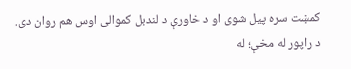کمښت سره پیل شوی او د خاورې د لندبل کموالی اوس هم روان دی.
د راپور له مخې؛ له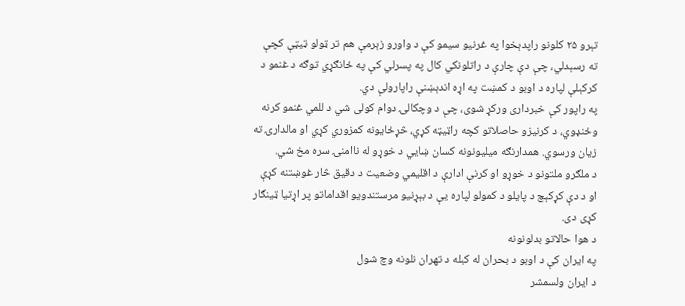تېرو ۲۵ کلونو راپدېخوا په غرنیو سیمو کې د واورو زېرمې هم تر ټولو ټیټې کچې ته رسېدلي، چې دې چارې د راتلونکي کال په پسرلي کې په ځانګړي توګه د غنمو د کرکېلې لپاره د اوبو د کمښت په اړه اندېښنې راپارولې دي.
په راپور کې خبرداری ورکړ شوی، چې د وچکالۍ دوام کولی شي د للمي غنمو کرنه وځنډوي، د کرنیزو حاصلاتو کچه راټیټه کړي، څړځایونه کمزوري کړي او مالدارۍ ته زیان ورسوي. همدارنګه میلیونونه کسان ښايي د خوړو له ناامنۍ سره مخ شي.
د ملګرو ملتونو د خوړو او کرنې ادارې د اقلیمي وضعیت د دقیق څار غوښتنه کړې او د دې کړکېچ د پایلو د کمولو لپاره یې د بېړنیو مرستندویو اقداماتو پر اړتیا ټینګار کړی دی.
د هوا حالاتو بدلونونه
په ایران کې د اوبو د بحران له کبله د تهران نلونه وچ شول
د ایران ولسمشر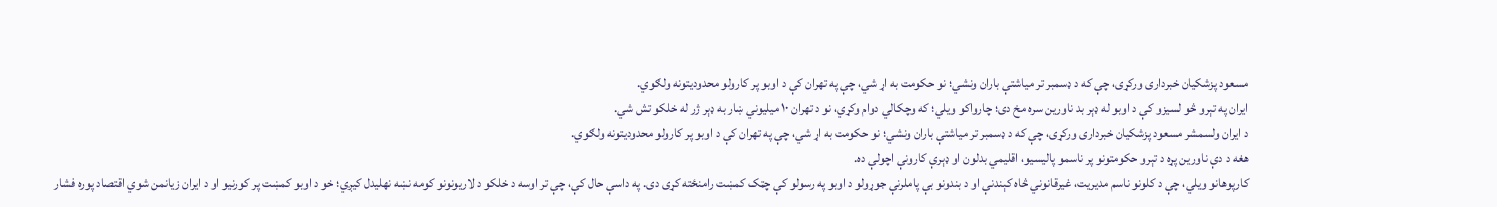مسعود پزشکیان خبرداری ورکړی، چې که د ډسمبر تر میاشتې باران ونشي؛ نو حکومت به اړ شي، چې په تهران کې د اوبو پر کارولو محدودیتونه ولګوي.
ایران په تېرو څو لسیزو کې د اوبو له ډېر بد ناورین سره مخ دی؛ چارواکو ویلي؛ که وچکالي دوام وکړي، نو د تهران ۱۰ میلیوني ښار به ډېر ژر له خلکو تش شي.
د ایران ولسمشر مسعود پزشکیان خبرداری ورکړی، چې که د ډسمبر تر میاشتې باران ونشي؛ نو حکومت به اړ شي، چې په تهران کې د اوبو پر کارولو محدودیتونه ولګوي.
هغه د دې ناورین پړه د تېرو حکومتونو پر ناسمو پالیسیو، اقلیمي بدلون او ډېرې کارونې اچولې ده.
کارپوهانو ويلي، چې د کلونو ناسم مدیریت، غیرقانوني څاه کېندنې او د بندونو بې پاملرنې جوړولو د اوبو په رسولو کې چټک کمښت رامنځته کړی دی. په داسې حال کې، چې تر اوسه د خلکو د لاریونونو کومه نښه نهلیدل کیږي؛ خو د اوبو کمښت پر کورنیو او د ایران زیانمن شوي اقتصاد پوره فشار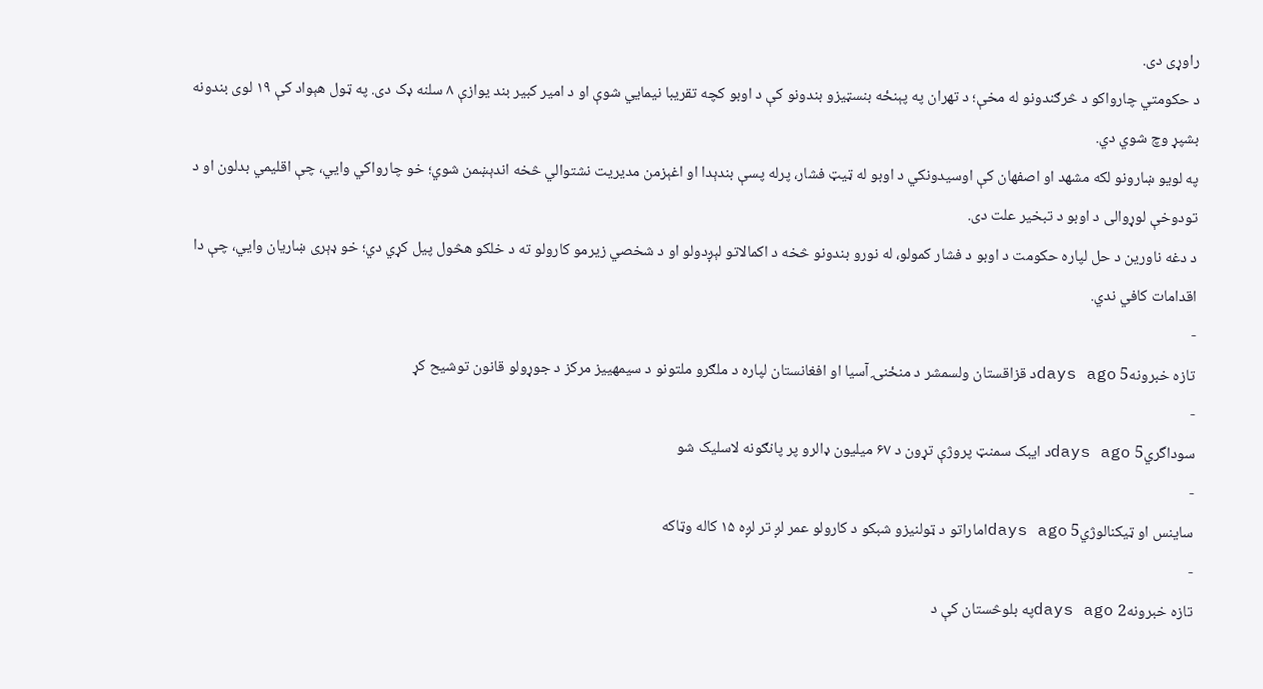راوړی دی.
د حکومتي چارواکو د څرګندونو له مخې؛ د تهران په پېنځه بنسټیزو بندونو کې د اوبو کچه تقریبا نیمایي شوې او د امیر کبیر بند یوازې ۸ سلنه ډک دی. په ټول هېواد کې ۱۹ لوی بندونه بشپړ وچ شوي دي.
په لویو ښارونو لکه مشهد او اصفهان کې اوسیدونکي د اوبو له ټیټ فشار، پرله پسې بندېدا او اغېزمن مدیریت نشتوالي څخه اندېښمن شوي؛ خو چارواکي وايي، چې اقلیمي بدلون او د تودوخې لوړوالی د اوبو د تبخیر علت دی.
د دغه ناورین د حل لپاره حکومت د اوبو د فشار کمولو، له نورو بندونو څخه د اکمالاتو لېږدولو او د شخصي زیرمو کارولو ته د خلکو هڅول پیل کړي دي؛ خو ډېری ښاریان وايي، چې دا اقدامات کافي ندي.
-
تازه خبرونه5 days agoد قزاقستان ولسمشر د منځنۍ آسیا او افغانستان لپاره د ملګرو ملتونو د سیمهییز مرکز د جوړولو قانون توشیح کړ
-
سوداگري5 days agoد ایبک سمنټ پروژې تړون د ۶۷ میلیون ډالرو پر پانګونه لاسلیک شو
-
ساینس او ټیکنالوژي5 days agoاماراتو د ټولنیزو شبکو د کارولو عمر لږ تر لږه ۱۵ کاله وټاکه
-
تازه خبرونه2 days agoپه بلوڅستان کې د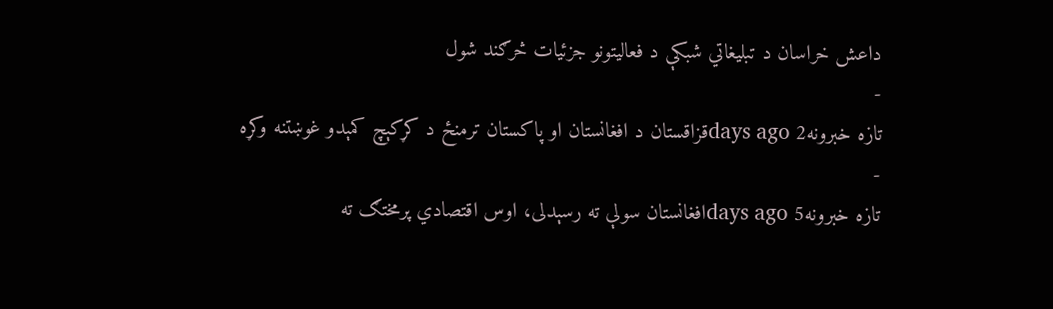داعش خراسان د تبلیغاتي شبکې د فعالیتونو جزئیات څرګند شول
-
تازه خبرونه2 days agoقزاقستان د افغانستان او پاکستان ترمنځ د کړکېچ کمېدو غوښتنه وکړه
-
تازه خبرونه5 days agoافغانستان سولې ته رسېدلی، اوس اقتصادي پرمختګ ته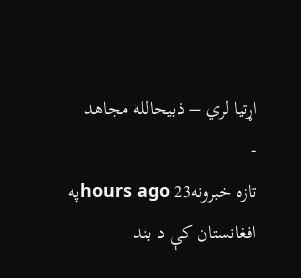اړتیا لري – ذبیحالله مجاهد
-
تازه خبرونه23 hours agoپه افغانستان کې د بند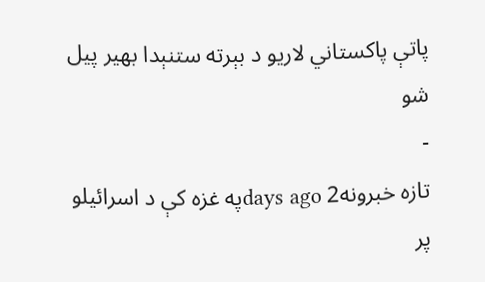پاتې پاکستاني لاریو د بېرته ستنېدا بهیر پیل شو
-
تازه خبرونه2 days agoپه غزه کې د اسرائیلو پر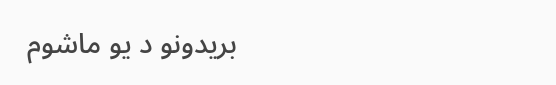بریدونو د یو ماشوم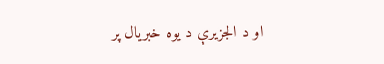او د الجزیرې د یوه خبریال پر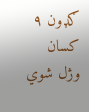ګډون ۹ کسان وژل شوي